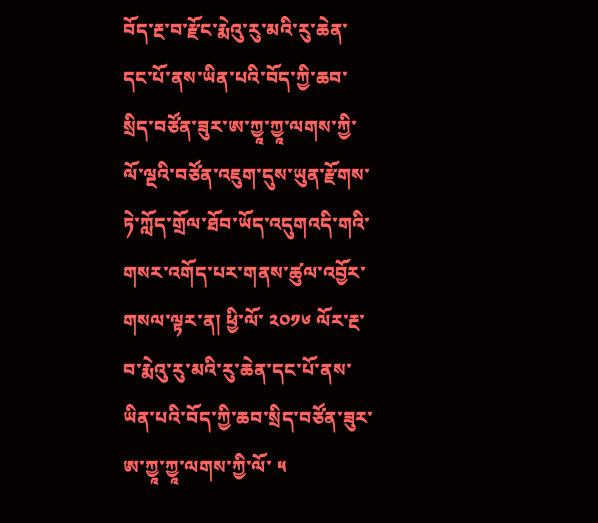བོད་རྔ་བ་རྫོང་རྨེའུ་རུ་མའི་རུ་ཆེན་དང་པོ་ནས་ཡིན་པའི་བོད་ཀྱི་ཆབ་སྲིད་བཙོན་ཟུར་ཨ་ཀྱཱ་ཀྱཱ་ལགས་ཀྱི་ལོ་ལྔའི་བཙོན་འཇུག་དུས་ཡུན་རྫོགས་ཏེ་ཀློད་གྲོལ་ཐོབ་ཡོད་འདུགའདི་གའི་གསར་འགོད་པར་གནས་ཚུལ་འབྱོར་གསལ་ལྟར་ན། ཕྱི་ལོ་ ༢༠༡༦ ལོར་རྔ་བ་རྨེའུ་རུ་མའི་རུ་ཆེན་དང་པོ་ནས་ཡིན་པའི་བོད་ཀྱི་ཆབ་སྲིད་བཙོན་ཟུར་ཨ་ཀྱཱ་ཀྱཱ་ལགས་ཀྱི་ལོ་ ༥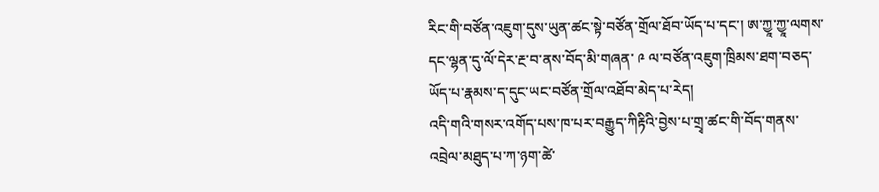རིང་གི་བཙོན་འཇུག་དུས་ཡུན་ཚང་སྟེ་བཙོན་གྲོལ་ཐོབ་ཡོད་པ་དང་། ཨ་ཀྱཱ་ཀྱཱ་ལགས་དང་ལྷན་དུ་ལོ་དེར་རྔ་བ་ནས་བོད་མི་གཞན་ ༩ ལ་བཙོན་འཇུག་ཁྲིམས་ཐག་བཅད་ཡོད་པ་རྣམས་ད་དུང་ཡང་བཙོན་གྲོལ་འཐོབ་མེད་པ་རེད།
འདི་གའི་གསར་འགོད་པས་ཁ་པར་བརྒྱུད་ཀིརྟིའི་བྱེས་པ་གྲྭ་ཚང་གི་བོད་གནས་འབྲེལ་མཐུད་པ་ཀ་ཉག་ཚེ་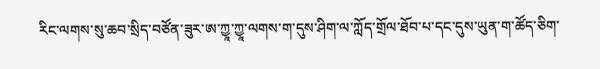རིང་ལགས་སུ་ཆབ་སྲིད་བཙོན་ཟུར་ཨ་ཀྱཱ་ཀྱཱ་ལགས་ག་དུས་ཤིག་ལ་ཀློད་གྲོལ་ཐོབ་པ་དང་དུས་ཡུན་ག་ཚོད་ཅིག་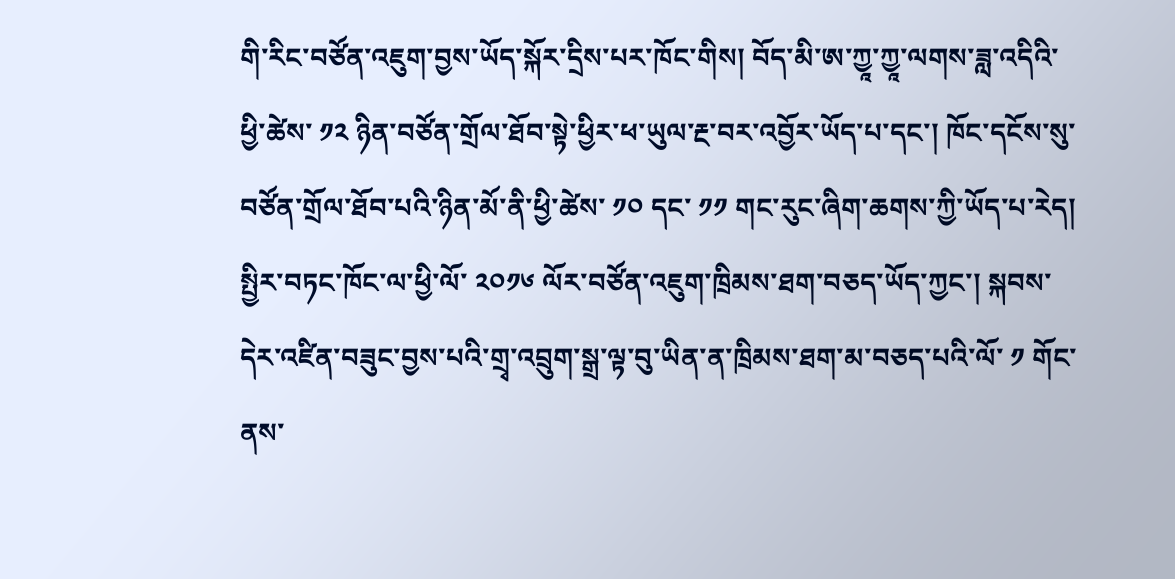གི་རིང་བཙོན་འཇུག་བྱས་ཡོད་སྐོར་དྲིས་པར་ཁོང་གིས། བོད་མི་ཨ་ཀྱཱ་ཀྱཱ་ལགས་ཟླ་འདིའི་ཕྱི་ཚེས་ ༡༢ ཉིན་བཙོན་གྲོལ་ཐོབ་སྟེ་ཕྱིར་ཕ་ཡུལ་རྔ་བར་འབྱོར་ཡོད་པ་དང་། ཁོང་དངོས་སུ་བཙོན་གྲོལ་ཐོབ་པའི་ཉིན་མོ་ནི་ཕྱི་ཚེས་ ༡༠ དང་ ༡༡ གང་རུང་ཞིག་ཆགས་ཀྱི་ཡོད་པ་རེད། སྤྱིར་བཏང་ཁོང་ལ་ཕྱི་ལོ་ ༢༠༡༦ ལོར་བཙོན་འཇུག་ཁྲིམས་ཐག་བཅད་ཡོད་ཀྱང་། སྐབས་དེར་འཛིན་བཟུང་བྱས་པའི་གྲྭ་འབྲུག་སྒྲ་ལྟ་བུ་ཡིན་ན་ཁྲིམས་ཐག་མ་བཅད་པའི་ལོ་ ༡ གོང་ནས་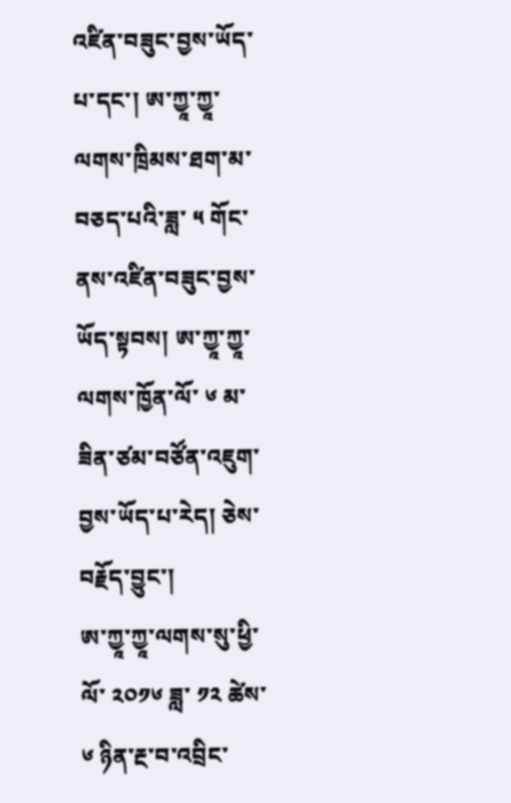འཛིན་བཟུང་བྱས་ཡོད་པ་དང་། ཨ་ཀྱཱ་ཀྱཱ་ལགས་ཁྲིམས་ཐག་མ་བཅད་པའི་ཟླ་ ༥ གོང་ནས་འཛིན་བཟུང་བྱས་ཡོད་སྟབས། ཨ་ཀྱཱ་ཀྱཱ་ལགས་ཁྱོན་ལོ་ ༦ མ་ཟིན་ཙམ་བཙོན་འཇུག་བྱས་ཡོད་པ་རེད། ཅེས་བརྗོད་བྱུང་།
ཨ་ཀྱཱ་ཀྱཱ་ལགས་སུ་ཕྱི་ལོ་ ༢༠༡༦ ཟླ་ ༡༢ ཚེས་ ༦ ཉིན་རྔ་བ་འབྲིང་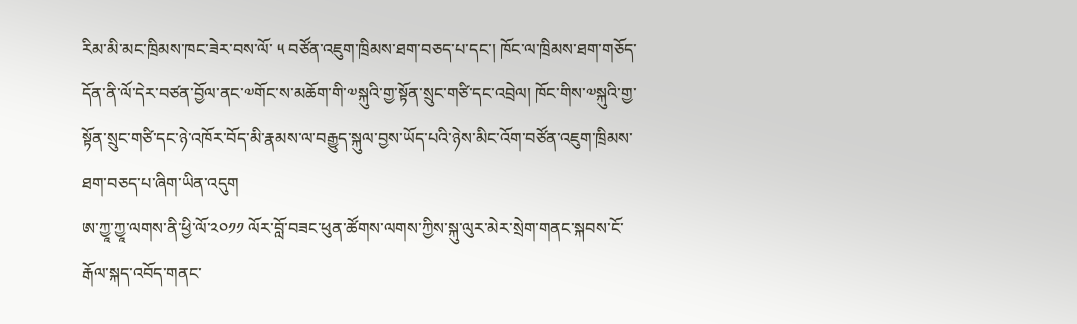རིམ་མི་མང་ཁྲིམས་ཁང་ཟེར་བས་ལོ་ ༥ བཙོན་འཇུག་ཁྲིམས་ཐག་བཅད་པ་དང་། ཁོང་ལ་ཁྲིམས་ཐག་གཅོད་དོན་ནི་ལོ་དེར་བཙན་བྱོལ་ནང་༧གོང་ས་མཆོག་གི་༧སྐུའི་གྱ་སྟོན་སྲུང་གཙི་དང་འབྲེལ། ཁོང་གིས་༧སྐུའི་གྱ་སྟོན་སྲུང་གཙི་དང་ཉེ་འཁོར་བོད་མི་རྣམས་ལ་བརྒྱུད་སྐུལ་བྱས་ཡོད་པའི་ཉེས་མིང་འོག་བཙོན་འཇུག་ཁྲིམས་ཐག་བཅད་པ་ཞིག་ཡིན་འདུག
ཨ་ཀྱཱ་ཀྱཱ་ལགས་ནི་ཕྱི་ལོ་༢༠༡༡ ལོར་བློ་བཟང་ཕུན་ཚོགས་ལགས་ཀྱིས་སྐུ་ལུར་མེར་སྲེག་གནང་སྐབས་ངོ་རྒོལ་སྐད་འབོད་གནང་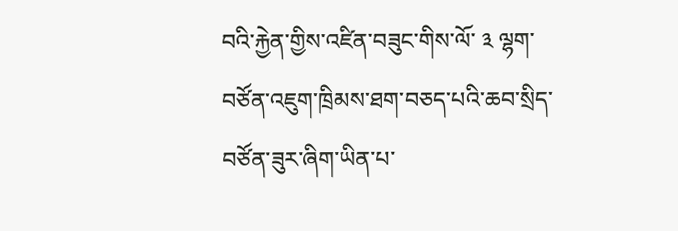བའི་རྐྱེན་གྱིས་འཛིན་བཟུང་གིས་ལོ་ ༣ ལྷག་བཙོན་འཇུག་ཁྲིམས་ཐག་བཅད་པའི་ཆབ་སྲིད་བཙོན་ཟུར་ཞིག་ཡིན་པ་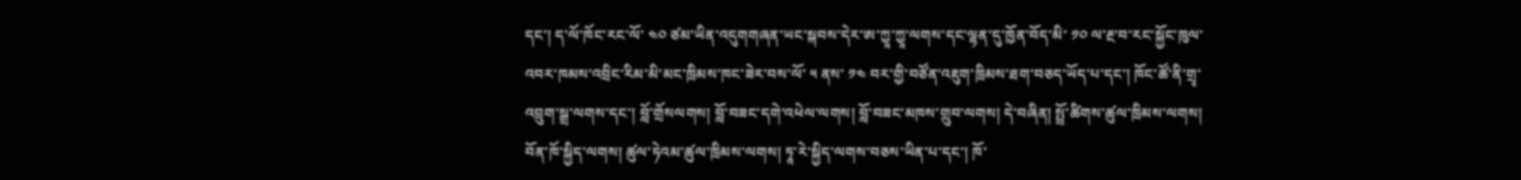དང་། ད་ལོ་ཁོང་རང་ལོ་ ༤༠ ཙམ་ཡིན་འདུགགཞན་ཡང་སྐབས་དེར་ཨ་ཀྱཱ་ཀྱཱ་ལགས་དང་ལྷན་དུ་ཁྱོན་བོད་མི་ ༡༠ ལ་རྔ་བ་རང་སྐྱོང་ཁུལ་འབར་ཁམས་འབྲིང་རིམ་མི་མང་ཁྲིམས་ཁང་ཟེར་བས་ལོ་ ༥ ནས་ ༡༤ བར་གྱི་བཙོན་འཇུག་ཁྲིམས་ཐག་བཅད་ཡོད་པ་དང་། ཁོང་ཚོ་ནི་གྲྭ་འབྲུག་སྒྲ་ལགས་དང་། བློ་གྲོསལགས། བློ་བཟང་དགེ་འཕེལ་ལགས། བློ་བཟང་མཁས་གྲུབ་ལགས། དེ་བཞིན། སྤྲོ་ཚིགས་ཚུལ་ཁྲིམས་ལགས། བོན་ཁོ་སྐྱིད་ལགས། ཚུལ་ཏེའམ་ཚུལ་ཁྲིམས་ལགས། ཏཱ་རེ་སྐྱིད་ལགས་བཅས་ཡིན་པ་དང་། ཁོ་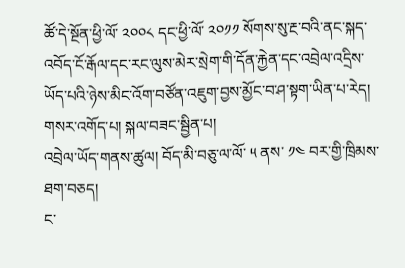ཚོ་དེ་སྔོན་ཕྱི་ལོ་ ༢༠༠༨ དང་ཕྱི་ལོ་ ༢༠༡༡ སོགས་སུ་རྔ་བའི་ནང་སྐད་འབོད་ངོ་རྒོལ་དང་རང་ལུས་མེར་སྲེག་གི་དོན་རྐྱེན་དང་འབྲེལ་འདྲིས་ཡོད་པའི་ཉེས་མིང་འོག་བཙོན་འཇུག་བྱས་མྱོང་བ་ཤ་སྟག་ཡིན་པ་རེད།
གསར་འགོད་པ། སྐལ་བཟང་སྦྱིན་པ།
འབྲེལ་ཡོད་གནས་ཚུལ། བོད་མི་བཅུ་ལ་ལོ་ ༥ ནས་ ༡༤ བར་གྱི་ཁྲིམས་ཐག་བཅད།
ང་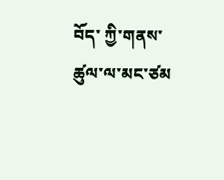བོད་ ཀྱི་གནས་ཚུལ་ལ་མང་ཙམ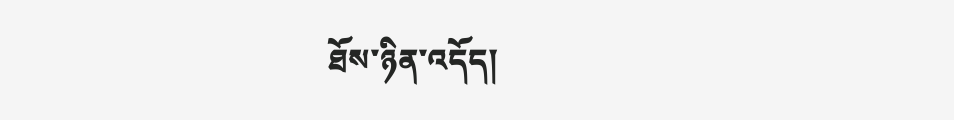ཐོས་ཉིན་འདོད།